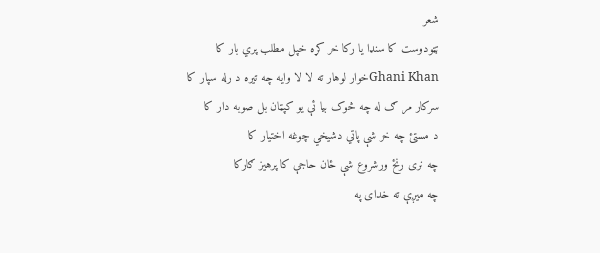شعر
ټټودوست کا سنډا یا رکا خر کړه خپل مطلب پري بار کا
Ghani Khanخوار لوهار ته لا لا وایه چه تیره د رله سپار کا
سرکار مر ګ له چه څوک بیا ئې یو کپټان بل صوبه دار کا
د مستئ چه خر شې پاتي دشیخي چوغه اختیار کا
چه نری رنځ ورشروع شې ځان حاجې کا پرهیز ګارکا
چه میږې ته خدای په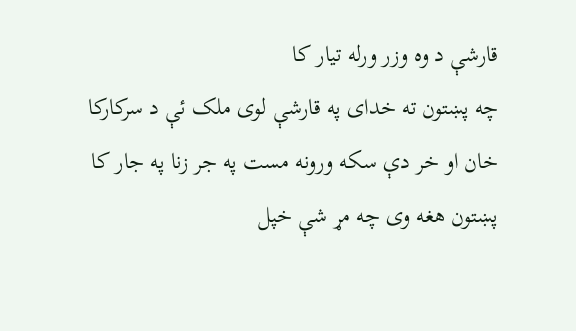قارشې د وه وزر ورله تیار کا
چه پښتون ته خدای په قارشې لوی ملک ئې د سرکارکا
خان او خر دې سکه ورونه مست په جر زنا په جار کا
پښتون هغه وی چه مړ شې خپل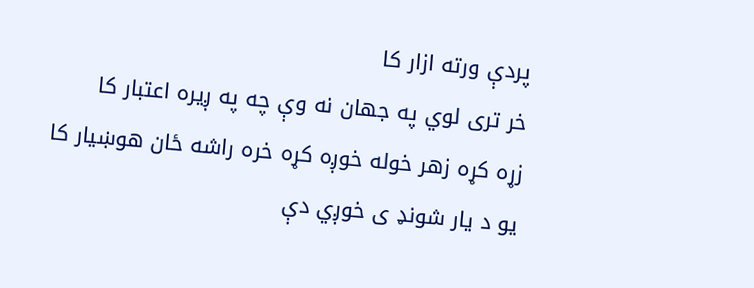پردې ورته ازار کا
خر تری لوي په جهان نه وې چه په ږیره اعتبار کا
زړه کړه زهر خوله خوږه کړه خره راشه ځان هوښیار کا
یو د یار شونډ ی خوږي دې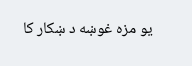یو مزه غوښه د ښکار کا